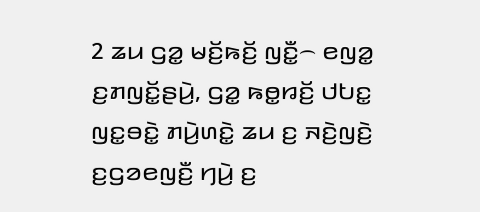2 ꤘꤣ ꤞꤤ꤭ ꤗꤢꤩ꤬ꤒꤢꤩ꤬ ꤜꤢꤪ꤭꤮ ꤕꤜꤤ꤭ ꤢ꤬ꤊꤜꤢꤩ꤭ꤔꤣꤧ꤬, ꤞꤤ꤭ ꤒꤥ꤭ꤙꤢꤩ꤬ ꤓꤝꤢ꤭ ꤜꤢ꤭ꤋꤢꤧ꤭ ꤊꤣꤧ꤬ꤛꤢꤧ꤭ ꤘꤣ ꤢ꤬ ꤏꤢꤧ꤬ꤜꤢꤧ꤬ ꤢ꤬ꤞꤤꤕꤜꤢꤪ꤬ ꤚꤣꤧ꤬ ꤢ꤬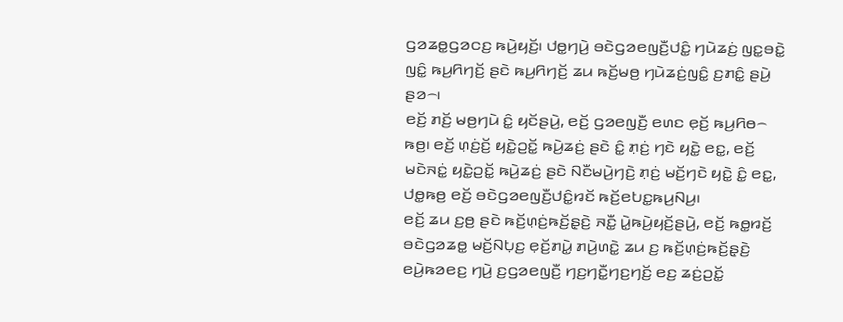ꤞꤤꤘꤥ꤭ꤞꤤꤍꤢ꤬ ꤒꤣꤧ꤬ꤟꤢꤩ꤬꤯ ꤓꤥ꤭ꤚꤣꤧ꤬ ꤋꤢꤧꤞꤤꤕꤜꤢꤪ꤬ꤓꤢꤨ꤭ ꤚꤣꤧꤘꤢꤦ꤬ ꤜꤢ꤭ꤋꤢꤧ꤭ ꤜꤢꤨ꤭ ꤒꤣ꤬ꤖꤚꤢꤩ꤬ ꤔꤢꤧ ꤒꤣ꤬ꤖꤚꤢꤩ꤬ ꤘꤣ ꤒꤢꤩ꤬ꤗꤥ꤬ ꤚꤣꤧꤘꤢꤦ꤬ꤜꤢꤨ꤭ ꤢ꤬ꤊꤢꤨ꤭ ꤔꤣꤧ꤬ ꤔꤤ꤮꤯
ꤕꤢꤩ꤬ ꤊꤢꤩ꤬ ꤗꤥ꤬ꤚꤣꤧ ꤢꤨ꤭ ꤟꤢꤩꤔꤣꤧ꤬, ꤕꤢꤩ꤬ ꤞꤤꤕꤜꤢꤪ꤬ ꤕꤛꤢ ꤕ꤫ꤢꤩ꤬ ꤒꤣ꤬ꤖꤥ꤮ ꤒꤥ꤬꤯ ꤕꤢꤩ꤬ ꤛ꤫ꤢꤦ꤬ꤢꤩ꤬ ꤟꤢꤧ꤭ꤑꤢꤩ꤭ ꤒꤣꤧ꤬ꤘꤢꤦ꤬ ꤔꤢꤧ ꤢꤨ꤭ ꤊ꤫ꤢꤦ꤬ ꤚꤢꤧ ꤟꤢꤧ꤭ ꤕꤢ꤭, ꤕꤢꤩ꤬ ꤗꤢꤧꤏꤢꤦ꤭ ꤟꤢꤧ꤭ꤑꤢꤩ꤭ ꤒꤣꤧ꤬ꤘꤢꤦ꤬ ꤔꤢꤧ ꤡꤢꤪꤗꤣꤧ꤬ꤚꤢꤧ꤬ ꤊ꤫ꤢꤦ꤬ ꤗꤢꤩ꤬ꤚꤢꤧ ꤟꤢꤧ꤭ ꤢꤨ꤭ ꤕꤢ꤭, ꤓꤥ꤭ꤒꤥ꤬ ꤕꤢꤩ꤬ ꤋꤢꤧꤞꤤꤕꤜꤢꤪ꤬ꤓꤢꤨ꤭ꤙꤢꤩ ꤒꤢꤩ꤬ꤕꤝꤢ꤭ꤒꤣ꤬ꤡꤣ꤬꤯
ꤕꤢꤩ꤬ ꤘꤣ ꤢ꤬ꤥ꤬ ꤔꤢꤧ ꤒꤢꤩ꤬ꤛ꤫ꤢꤦ꤬ꤒꤢꤩ꤬ꤔ꤫ꤢꤧ꤬ ꤏꤢꤪ꤭ ꤣꤧ꤭ꤒꤣꤧ꤬ꤟꤢꤩ꤬ꤔꤣꤧ꤬, ꤕꤢꤩ꤬ ꤒꤥ꤭ꤙꤢꤩ꤬ ꤋꤢꤧꤞꤤꤘꤥ꤭ ꤗꤢꤩ꤬ꤡꤝ꤫ꤢ꤬ ꤕ꤫ꤢꤩ꤬ꤊꤣꤧ꤭ ꤊꤣꤧ꤬ꤛꤢꤧ꤭ ꤘꤣ ꤢ꤬ ꤒꤢꤩ꤬ꤛ꤫ꤢꤦ꤬ꤒꤢꤩ꤬ꤔ꤫ꤢꤧ꤬ ꤕꤣꤧ꤬ꤒꤤꤕꤢ꤬ ꤚꤣꤧ꤬ ꤢ꤬ꤞꤤꤕꤜꤢꤪ꤬ ꤚꤢ꤬ꤚꤢꤪ꤭ꤚꤢ꤬ꤚꤢꤩ꤬ ꤕꤢ꤬ ꤘꤢꤦ꤬ꤑꤢꤩ꤭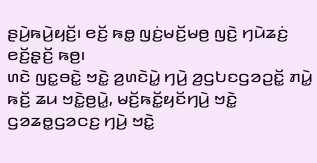ꤔꤣꤧ꤬ꤒꤣꤧ꤬ꤟꤢꤩ꤬꤯ ꤕꤢꤩ꤬ ꤒꤥ꤭ ꤜꤢꤦ꤬ꤗꤢꤩ꤬ꤗꤥ꤬ ꤜꤢꤧ꤬ ꤚꤣꤧꤘꤢꤦ꤬ ꤕꤢꤩ꤬ꤔ꤫ꤢꤩ꤬ ꤒꤥ꤬꤯
ꤛꤢꤧ ꤜꤢ꤭ꤋꤢꤧ꤭ ꤠꤢꤧ꤭ ꤤ꤬ꤛꤢꤧꤣꤧ꤭ ꤚꤣꤧ꤬ ꤤ꤬ꤞꤝꤢꤞꤤꤑꤢꤩ꤭ ꤊꤣꤧ꤭ ꤒꤢꤩ꤬ ꤘꤣ ꤠꤢꤧ꤭ꤥ꤬ꤣꤧ꤭, ꤗꤢꤩ꤬ꤒꤢꤩ꤭ꤟꤢꤩꤚꤣꤧ꤬ ꤠꤢꤧ꤭ ꤞꤤꤘꤥ꤭ꤞꤤꤍꤢ꤬ ꤚꤣꤧ꤬ ꤠꤢꤧ꤭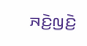ꤏꤢꤧ꤬ꤜꤢꤧ꤬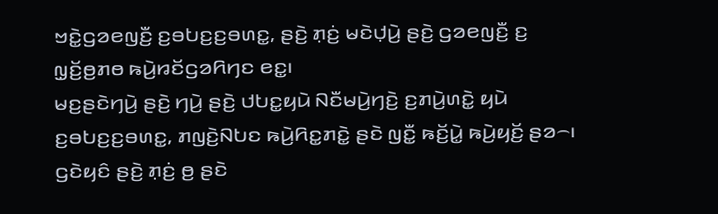ꤠꤢꤧ꤭ꤞꤤꤕꤜꤢꤪ꤬ ꤢ꤬ꤋꤝꤢ꤬ꤢ꤬ꤋꤛꤢ꤭, ꤔꤢꤧ꤬ ꤊ꤫ꤢꤦ꤬ ꤗꤢꤧꤓ꤫ꤣꤧ꤬ ꤔꤢꤧ꤬ ꤞꤤꤕꤜꤢꤪ꤬ ꤢ꤬ ꤜ꤫ꤢꤩ꤬ꤥ꤬ꤊꤥ ꤒꤣꤧ꤬ꤙꤢꤩꤞꤤꤖꤚꤢ ꤕꤢ꤭꤯
ꤗꤢ꤬ꤔꤢꤧꤚꤣꤧ꤬ ꤔꤢꤧ꤬ ꤚꤣꤧ꤬ ꤔꤢꤧ꤬ ꤓꤝꤢ꤭ꤟꤣꤧ ꤡꤢꤪꤗꤣꤧ꤬ꤚꤢꤧ꤬ ꤢ꤬ꤊꤣꤧ꤬ꤛꤢꤧ꤭ ꤟꤣꤧ ꤢ꤬ꤋꤝꤢ꤬ꤢ꤬ꤋꤛꤢ꤭, ꤊꤜꤢꤧ꤬ꤡꤝꤢ ꤒꤣꤧ꤬ꤖꤢ꤭ꤊꤢꤧ꤭ ꤔꤢꤧ ꤜꤢꤪ꤭ ꤒꤢꤩ꤬ꤣꤧ꤭ ꤒꤣꤧ꤬ꤟꤢꤩ꤬ ꤔꤤ꤮꤯ ꤞꤢꤧꤟꤢꤨ ꤔꤢꤧ꤬ ꤊ꤫ꤢꤦ꤬ ꤥ꤬ ꤔꤢꤧ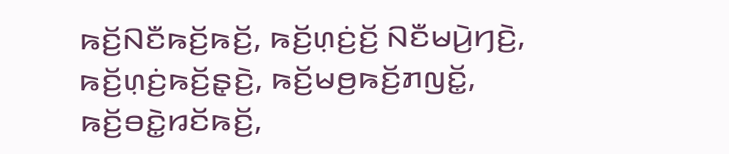ꤒꤢꤩ꤬ꤡꤢꤪꤒꤢꤩ꤬ꤒꤢꤩ꤬, ꤒꤢꤩ꤬ꤛ꤫ꤢꤦ꤬ꤢꤩ꤬ ꤡꤢꤪꤗꤣꤧ꤬ꤚꤢꤧ꤬, ꤒꤢꤩ꤬ꤛ꤫ꤢꤦ꤬ꤒꤢꤩ꤬ꤔ꤫ꤢꤧ꤬, ꤒꤢꤩ꤬ꤗꤥ꤬ꤒꤢꤩ꤬ꤊꤜꤢꤩ꤭, ꤒꤢꤩ꤬ꤋꤢꤧ꤭ꤙꤢꤩꤒꤢꤩ꤬,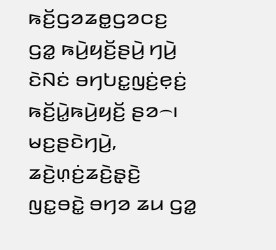ꤒꤢꤩ꤬ꤞꤤꤘꤥ꤭ꤞꤤꤍꤢ꤬ ꤞꤤ꤭ ꤒꤣꤧ꤬ꤟꤢꤩ꤬ꤔꤣꤧ꤬ ꤚꤣꤧ꤬ ꤢꤧꤡꤢꤦ ꤋꤚꤝꤢ꤭ꤜꤢꤦ꤬ꤕ꤫ꤢꤦ꤬ ꤒꤢꤩ꤬ꤣꤧ꤭ꤒꤣꤧ꤬ꤟꤢꤩ꤬ ꤔꤤ꤮꤯
ꤗꤢ꤬ꤔꤢꤧꤚꤣꤧ꤬, ꤘꤢꤧ꤬ꤛ꤫ꤢꤦ꤬ꤘꤢꤧ꤬ꤔ꤫ꤢꤧ꤬ ꤜꤢ꤭ꤋꤢꤧ꤭ ꤋꤚꤤ ꤘꤣ ꤞꤤ꤭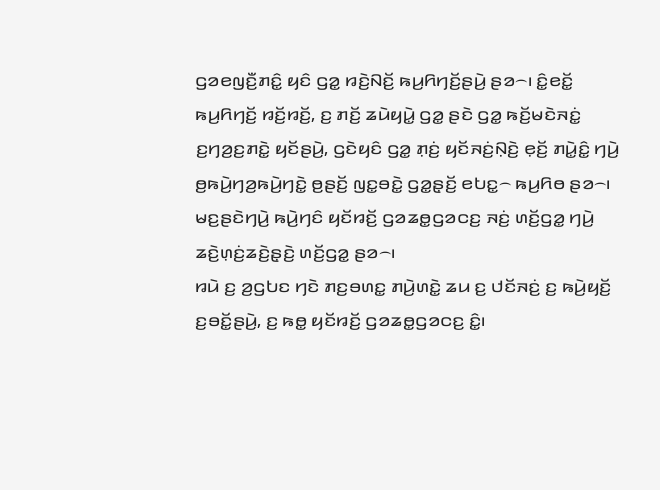ꤞꤤꤕꤜꤢꤪ꤬ꤊꤢꤨ꤭ ꤟꤢꤨ ꤞꤤ꤭ ꤙꤢꤧ꤬ꤡꤢꤩ꤬ ꤒꤣ꤬ꤖꤚꤢꤩ꤬ꤔꤣꤧ꤬ ꤔꤤ꤮꤯ ꤢꤨ꤭ꤕꤢꤩ꤭ ꤒꤣ꤬ꤖꤚꤢꤩ꤬ ꤙꤢꤩ꤬ꤙꤢꤩ꤬, ꤢ꤬ ꤊꤢꤩ꤬ ꤘꤣꤧꤟꤣꤧ꤭ ꤞꤤ꤭ ꤔꤢꤧ ꤞꤤ꤭ ꤒꤢꤩ꤬ꤗꤢꤧꤏꤢꤦ꤭ ꤢ꤬ꤚꤤ꤬ꤢ꤬ꤊꤢꤧ꤭ ꤟꤢꤩꤔꤣꤧ꤬, ꤞꤢꤧꤟꤢꤨ ꤞꤤ꤭ ꤊ꤫ꤢꤦ꤬ ꤟꤢꤩꤏꤢꤦ꤬ꤡ꤫ꤢꤧ꤬ ꤕ꤫ꤢꤩ꤬ ꤊꤣꤧ꤭ꤢꤨ꤭ ꤚꤣꤧ꤬ ꤥ꤬ꤒꤣꤧ꤬ꤚꤤ꤬ꤒꤣꤧ꤬ꤚꤢꤧ꤭ ꤥ꤬ꤔꤢꤩ꤬ ꤜꤢ꤭ꤋꤢꤧ꤭ ꤞꤤ꤭ꤔ꤫ꤢꤩ꤬ ꤕꤝꤢ꤭꤮ ꤒꤣ꤬ꤖꤥ ꤔꤤ꤮꤯ ꤗꤢ꤬ꤔꤢꤧꤚꤣꤧ꤬ ꤒꤣꤧ꤬ꤚꤢꤨ ꤟꤢꤩꤙꤢꤩ꤬ ꤞꤤꤘꤥ꤭ꤞꤤꤍꤢ꤬ ꤏꤢꤦ꤬ ꤛꤢꤩ꤬ꤞꤤ꤭ ꤚꤣꤧ꤬ ꤘꤢꤧ꤬ꤛ꤫ꤢꤦ꤬ꤘꤢꤧ꤬ꤔ꤫ꤢꤧ꤬ ꤛꤢꤩ꤬ꤞꤤ꤭ ꤔꤤ꤮꤯
ꤙꤣꤧ ꤢ꤬ ꤤ꤬ꤞꤝꤢ ꤚꤢꤧ ꤊꤢ꤬ꤋꤛꤢ꤭ ꤊꤣꤧ꤬ꤛꤢꤧ꤭ ꤘꤣ ꤢ꤬ ꤓꤢꤩꤏꤢꤦ꤬ ꤢ꤬ ꤒꤣꤧ꤬ꤟꤢꤩ꤬ ꤢ꤬ꤋꤢꤩ꤭ꤔꤣꤧ꤬, ꤢ꤬ ꤒꤥ꤭ ꤟꤢꤩꤙꤢꤩ꤬ ꤞꤤꤘꤥ꤭ꤞꤤꤍꤢ꤬ ꤢꤨ꤭꤯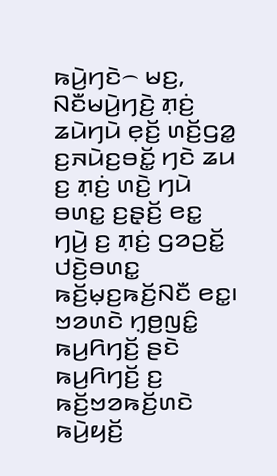ꤒꤣꤧ꤬ꤚꤢꤧ꤮ ꤗꤢ꤬, ꤡꤢꤪꤗꤣꤧ꤬ꤚꤢꤧ꤬ ꤊ꤫ꤢꤦ꤬ ꤘꤣꤧꤚꤣꤧ ꤕ꤫ꤢꤩ꤬ ꤛꤢꤩ꤬ꤞꤤ꤭ ꤢ꤬ꤏꤣꤧꤢ꤬ꤋꤢꤩ꤭ ꤚꤢꤧ ꤘꤣ ꤢ꤬ ꤊ꤫ꤢꤦ꤬ ꤛꤢꤧ꤬ ꤚꤣꤧ ꤋꤛꤢ꤭ ꤢ꤬ꤔ꤫ꤢꤩ꤬ ꤕꤢ꤭ ꤚꤣꤧ꤬ ꤢ꤬ ꤊ꤫ꤢꤦ꤬ ꤞꤤꤑꤢꤩ꤭ ꤓꤢꤧ꤬ꤋꤛꤢ꤭ ꤒꤢꤩ꤬ꤗ꤫ꤢ꤬ꤒꤢꤩ꤬ꤡꤢꤪ ꤕꤢ꤭꤯
ꤠꤤꤛꤢꤧ ꤚ꤫ꤥ꤬ꤜꤢꤨ꤭ ꤒꤣ꤬ꤖꤚꤢꤩ꤬ ꤔꤢꤧ ꤒꤣ꤬ꤖꤚꤢꤩ꤬ ꤢ꤬ ꤒꤢꤩ꤬ꤠꤤꤒꤢꤩ꤬ꤛꤢꤧ ꤒꤣꤧ꤬ꤟꤢꤩ꤬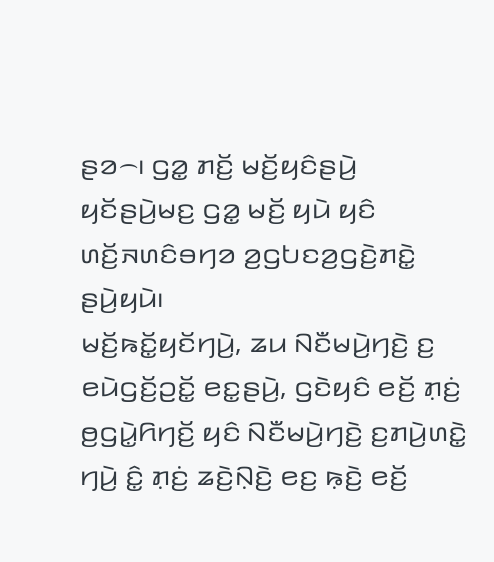ꤔꤤ꤮꤯ ꤞꤤ꤭ ꤊꤢꤩ꤬ ꤗꤢꤩ꤬ꤟꤢꤨꤔꤣꤧ꤬ ꤟꤢꤩꤔꤣꤧ꤬ꤗꤢ꤬ ꤞꤤ꤭ ꤗꤢꤩ꤬ ꤟꤣꤧ ꤟꤢꤨ ꤛꤢꤩ꤬ꤏꤛꤢꤨꤋꤚꤤ ꤤ꤬ꤞꤝꤢꤤ꤬ꤞꤢꤧ꤬ꤊꤢꤧ꤭ ꤔꤣꤧ꤬ꤟꤣꤧ꤯
ꤗꤢꤩ꤬ꤒꤢꤩ꤭ꤟꤢꤩꤚꤣꤧ꤬, ꤘꤣ ꤡꤢꤪꤗꤣꤧ꤬ꤚꤢꤧ꤬ ꤢ꤬ ꤕꤣꤧꤞꤢꤩ꤬ꤑꤢꤩ꤭ ꤕꤢ꤭ꤔꤣꤧ꤬, ꤞꤢꤧꤟꤢꤨ ꤕꤢꤩ꤬ ꤊ꤫ꤢꤦ꤬ ꤥ꤬ꤞꤣꤧ꤭ꤖꤚꤢꤩ꤬ ꤟꤢꤨ ꤡꤢꤪꤗꤣꤧ꤬ꤚꤢꤧ꤬ ꤢ꤬ꤊꤣꤧ꤬ꤛꤢꤧ꤭ ꤚꤣꤧ꤬ ꤢꤨ꤭ ꤊ꤫ꤢꤦ꤬ ꤘꤢꤧ꤬ꤡ꤫ꤢꤧ꤬ ꤕꤢ꤬ ꤒ꤫ꤢꤧ꤬ ꤕꤢꤩ꤬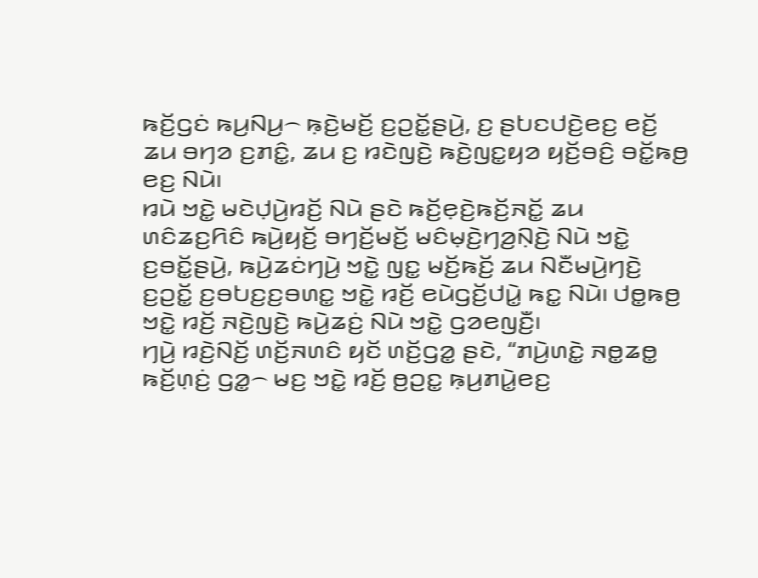ꤒꤢꤩ꤬ꤞꤢꤦ ꤒꤣ꤬ꤡꤣ꤬꤮ ꤒ꤫ꤢꤧ꤬ꤗꤢꤩ꤬ ꤢ꤬ꤑꤢꤩ꤭ꤔꤣꤧ꤬, ꤢ꤬ ꤔꤝꤢꤓꤢꤧ꤬ꤕꤢ꤬ ꤕꤢꤩ꤬ ꤘꤣ ꤋꤚꤤ ꤢ꤬ꤊꤢꤨ꤭, ꤘꤣ ꤢ꤬ ꤙꤢꤧꤜꤢꤧ꤬ ꤒꤢꤧ꤬ꤜꤢ꤭ꤟꤤ ꤟꤢꤩ꤬ꤋꤢꤨ꤬ ꤋꤢꤩ꤭ꤒꤥ꤬ ꤕꤢ꤬ ꤡꤣꤧ꤯
ꤙꤣꤧ ꤠꤢꤧ꤭ ꤗꤢꤧꤓ꤫ꤣꤧ꤬ꤙꤢꤩ꤬ ꤡꤣꤧ ꤔꤢꤧ ꤒꤢꤩ꤬ꤕ꤫ꤢꤧ꤬ꤒꤢꤩ꤬ꤏꤢꤩ꤭ ꤘꤣ ꤛꤢꤨꤘꤢ꤬ꤖꤢꤨ ꤒꤣꤧ꤬ꤟꤢꤩ꤬ ꤋꤚꤢꤩ꤬ꤗꤢꤩ꤬ ꤗꤢꤨꤗ꤫ꤢꤧ꤬ꤚꤤ꤬ꤡ꤫ꤢꤧ꤬ ꤡꤣꤧ ꤠꤢꤧ꤭ ꤢ꤬ꤋꤢꤩ꤭ꤔꤣꤧ꤬, ꤒꤣꤧ꤬ꤘꤢꤦꤚꤣꤧ꤬ ꤠꤢꤧ꤭ ꤜꤢ꤭ ꤗꤢꤩ꤬ꤒꤢꤩ꤬ ꤘꤣ ꤡꤢꤪꤗꤣꤧ꤬ꤚꤢꤧ꤬ ꤢ꤬ꤑꤢꤩ꤭ ꤢ꤬ꤋꤝꤢ꤬ꤢ꤬ꤋꤛꤢ꤭ ꤠꤢꤧ꤭ ꤙꤢꤩ꤬ ꤕꤣꤧꤞꤢꤩ꤬ꤓꤣꤧ꤭ ꤒꤢ꤭ ꤡꤣꤧ꤯ ꤓꤥ꤭ꤒꤥ꤬ ꤠꤢꤧ꤭ ꤙꤢꤩ꤬ ꤏꤢꤧ꤬ꤜꤢꤧ꤬ ꤒꤣꤧ꤬ꤘꤢꤦ꤬ ꤡꤣꤧ ꤠꤢꤧ꤭ ꤞꤤꤕꤜꤢꤪ꤬꤯
ꤚꤣꤧ꤬ ꤙꤢꤧ꤬ꤡꤢꤩ꤬ ꤛꤢꤩ꤬ꤏꤛꤢꤨ ꤟꤢꤩ ꤛꤢꤩ꤬ꤞꤤ꤭ ꤔꤢꤧ, “ꤊꤣꤧ꤬ꤛꤢꤧ꤭ ꤏꤥ꤭ꤘꤥ꤭ ꤒꤢꤩ꤬ꤛ꤫ꤢꤦ꤬ ꤞꤤ꤭꤮ ꤗꤢ꤬ ꤠꤢꤧ꤭ ꤙꤢꤩ꤬ ꤥ꤬ꤑꤢ꤭ ꤒ꤫ꤣ꤬ꤊꤣꤧ꤭ꤕꤢ꤬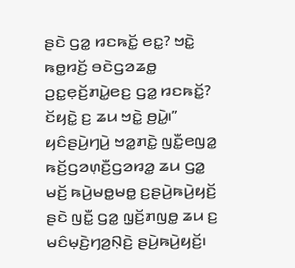ꤔꤢꤧ ꤞꤤ꤭ ꤙꤢꤒꤢꤩ꤭ ꤕꤢ꤭? ꤠꤢꤧ꤭ ꤒꤥ꤭ꤙꤢꤩ꤬ ꤋꤢꤧꤞꤤꤘꤥ꤭ ꤑꤢ꤭ꤕ꤫ꤢꤩ꤬ꤊꤣꤧ꤭ꤕꤢ꤬ ꤞꤤ꤭ ꤙꤢꤒꤢꤩ꤭? ꤢꤩꤟꤢꤧ꤭ ꤢ꤬ ꤘꤣ ꤠꤢꤧ꤭ ꤥ꤬ꤣꤧ꤭꤯”
ꤟꤢꤨꤔꤣꤧ꤬ꤚꤣꤧ꤬ ꤠꤤ꤭ꤊꤢꤧ꤭ ꤜꤢꤪ꤭ꤕꤜꤤ꤭ ꤒꤢꤩ꤬ꤞꤤꤛ꤫ꤢꤪ꤬ꤞꤤꤙꤤ꤭ ꤘꤣ ꤞꤤ꤭ ꤗꤢꤩ꤬ ꤒꤣꤧ꤬ꤗꤥ꤭ꤗꤥ꤭ ꤢ꤬ꤔꤣꤧ꤬ꤒꤣꤧ꤬ꤟꤢꤩ꤬ ꤔꤢꤧ ꤜꤢꤪ꤭ ꤞꤤ꤭ ꤜ꤫ꤢꤩ꤬ꤊꤜꤥ꤭ ꤘꤣ ꤢ꤬ ꤗꤢꤨꤗ꤫ꤢꤧ꤬ꤚꤤ꤬ꤡ꤫ꤢꤧ꤬ ꤔꤣꤧ꤬ꤒꤣꤧ꤬ꤟꤢꤩ꤬꤯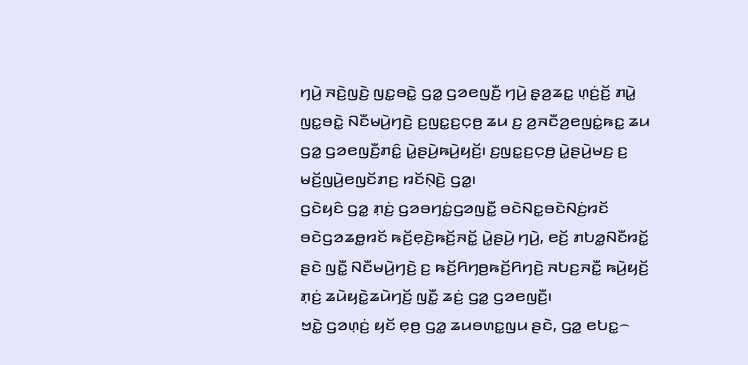ꤚꤣꤧ꤬ ꤏꤢꤧ꤬ꤜꤢꤧ꤬ ꤜꤢ꤭ꤋꤢꤧ꤭ ꤞꤤ꤭ ꤞꤤꤕꤜꤢꤪ꤬ ꤚꤣꤧ꤬ ꤔ꤫ꤤ꤬ꤘꤢ꤭ ꤛ꤫ꤢꤦ꤬ꤢꤩ꤬ ꤊꤣꤧ꤭ ꤜꤢ꤭ꤋꤢꤧ꤭ ꤡꤢꤪꤗꤣꤧ꤬ꤚꤢꤧ꤬ ꤢ꤬ꤜꤢ꤭ꤢ꤬ꤍ꤫ꤥ꤬ ꤘꤣ ꤢ꤬ ꤤ꤬ꤏꤢꤪꤤ꤬ꤕꤜꤢꤦ꤭ꤒꤢ꤭ ꤘꤣ ꤞꤤ꤭ ꤞꤤꤕꤜꤢꤪ꤬ꤊꤢꤨ꤭ ꤣꤧ꤭ꤔꤣꤧ꤬ꤒꤣꤧ꤬ꤟꤢꤩ꤬꤯ ꤢ꤬ꤜꤢ꤭ꤢ꤬ꤍ꤫ꤥ꤬ ꤣꤧ꤭ꤔꤣꤧ꤬ꤗꤢ꤬ ꤢ꤬ ꤗꤢꤩ꤬ꤜꤣꤧ꤬ꤕꤜꤢꤩꤊꤢ꤬ ꤙꤢꤩꤡ꤫ꤢꤧ꤬ ꤞꤤ꤭꤯
ꤞꤢꤧꤟꤢꤨ ꤞꤤ꤭ ꤊ꤫ꤢꤦ꤬ ꤞꤤꤋꤚꤢꤦ꤭ꤞꤤꤜꤢꤪ꤭ ꤋꤢꤧꤡꤢ꤭ꤋꤢꤧꤡꤢꤦ꤬ꤙꤢꤩ ꤋꤢꤧꤞꤤꤘꤥ꤭ꤙꤢꤩ ꤒꤢꤩ꤬ꤕ꤫ꤢꤧ꤬ꤒꤢꤩ꤬ꤏꤢꤩ꤭ ꤣꤧ꤭ꤔꤣꤧ꤬ ꤚꤣꤧ꤬, ꤕꤢꤩ꤬ ꤊꤝꤤ꤭ꤡꤢꤪꤙꤢꤩ꤭ ꤔꤢꤧ ꤜꤢꤪ꤭ ꤡꤢꤪꤗꤣꤧ꤬ꤚꤢꤧ꤬ ꤢ꤬ ꤒꤢꤩ꤬ꤖꤚꤥ꤬ꤒꤢꤩ꤬ꤖꤚꤢꤧ꤬ ꤏꤝꤢ꤬ꤏꤢꤪ꤭ ꤒꤣꤧ꤬ꤟꤢꤩ꤬ ꤊ꤫ꤢꤦ꤬ ꤘꤣꤧꤟꤢꤧ꤭ꤘꤣꤧꤚꤢꤩ꤬ ꤜꤢꤪ꤭ ꤘꤢꤦ꤬ ꤞꤤ꤭ ꤞꤤꤕꤜꤢꤪ꤬꤯
ꤠꤢꤧ꤭ ꤞꤤꤛ꤫ꤢꤦ꤬ ꤟꤢꤩ ꤕ꤫ꤥ꤬ ꤞꤤ꤭ ꤘꤣꤋꤛꤢ꤭ꤜꤣ ꤔꤢꤧ, ꤞꤤ꤭ ꤕꤝꤢ꤭꤮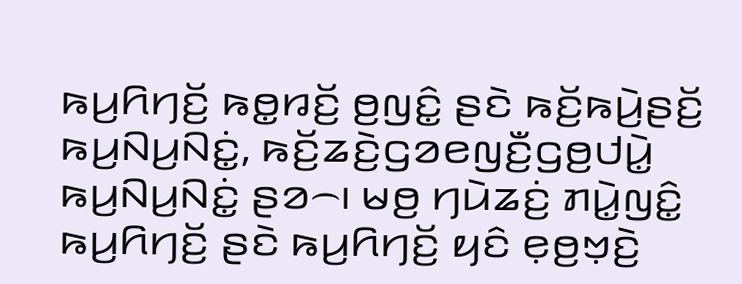ꤒꤣ꤬ꤖꤚꤢꤩ꤬ ꤒꤥ꤭ꤙꤢꤩ꤬ ꤥ꤬ꤜꤢꤨ꤭ ꤔꤢꤧ ꤒꤢꤩ꤬ꤒꤣꤧ꤬ꤔꤢꤩ꤬ ꤒꤣ꤬ꤡꤣ꤬ꤡꤢꤦ꤭, ꤒꤢꤩ꤬ꤘꤢꤧ꤬ꤞꤤꤕꤜꤢꤪ꤬ꤞꤥ꤬ꤓꤣꤧ꤭ ꤒꤣ꤬ꤡꤣ꤬ꤡꤢꤦ꤭ ꤔꤤ꤮꤯ ꤗꤥ꤬ ꤚꤣꤧꤘꤢꤦ꤬ ꤊꤣꤧ꤭ꤜꤢꤨ꤭ ꤒꤣ꤬ꤖꤚꤢꤩ꤬ ꤔꤢꤧ ꤒꤣ꤬ꤖꤚꤢꤩ꤬ ꤟꤢꤨ ꤕ꤫ꤥ꤬ꤠ꤫ꤢꤧ꤬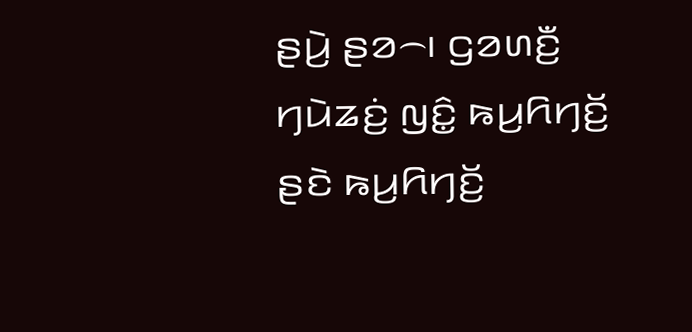ꤔꤣꤧ꤬ ꤔꤤ꤮꤯ ꤞꤤꤛꤢꤪ꤬ ꤚꤣꤧꤘꤢꤦ꤬ ꤜꤢꤨ꤭ ꤒꤣ꤬ꤖꤚꤢꤩ꤬ ꤔꤢꤧ ꤒꤣ꤬ꤖꤚꤢꤩ꤬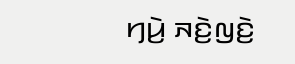ꤚꤣꤧ꤬ ꤏꤢꤧ꤬ꤜꤢꤧ꤬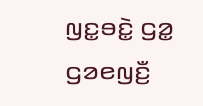ꤜꤢ꤭ꤋꤢꤧ꤭ ꤞꤤ꤭ ꤞꤤꤕꤜꤢꤪ꤬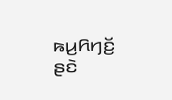ꤒꤣ꤬ꤖꤚꤢꤩ꤬ ꤔꤢꤧ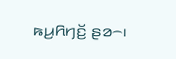ꤒꤣ꤬ꤖꤚꤢꤩ꤬ ꤔꤤ꤮꤯